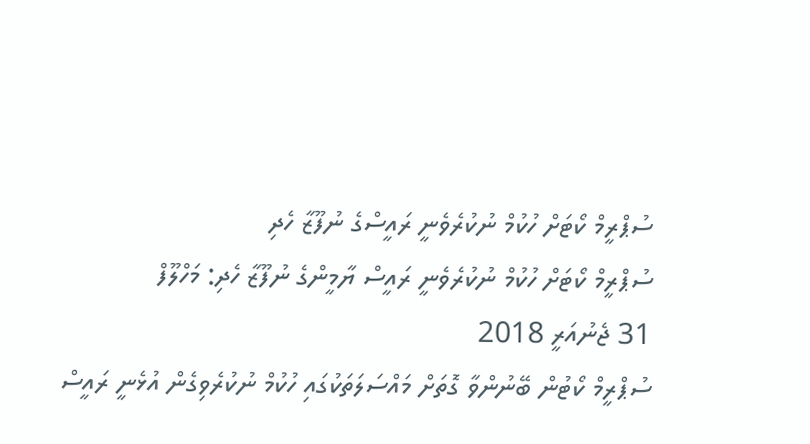ސުޕްރީމް ކޯޓަށް ހުކުމް ނުކުރެވެނީ ރައީސްގެ ނުފޫޒާ ހެދި
ސުޕްރީމް ކޯޓަށް ހުކުމް ނުކުރެވެނީ ރައީސް ޔާމީންގެ ނުފޫޒާ ހެދި: މަހްލޫފް
31 ޖެނުއަރީ 2018
ސުޕްރީމް ކޯޓުން ބޭނުންވާ ގޮތަށް މައްސަލަތަކުގައި ހުކުމް ނުކުރެވިގެން އުޅެނީ ރައީސް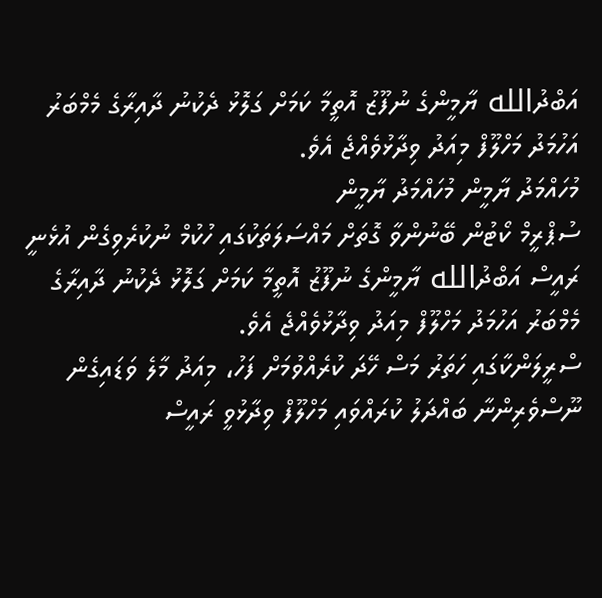އަބްދުالله ޔާމީންގެ ނުފޫޒު އޮތީމާ ކަމަށް ގަލޮޅު ދެކުނު ދާއިރާގެ މެމްބަރު އަހުމަދު މަހްލޫފް މިއަދު ވިދާޅުވެއްޖެ އެވެ.
މުހައްމަދު ޔާމީން މުހައްމަދު ޔާމީން
ސުޕްރީމް ކޯޓުން ބޭނުންވާ ގޮތަށް މައްސަލަތަކުގައި ހުކުމް ނުކުރެވިގެން އުޅެނީ ރައީސް އަބްދުالله ޔާމީންގެ ނުފޫޒު އޮތީމާ ކަމަށް ގަލޮޅު ދެކުނު ދާއިރާގެ މެމްބަރު އަހުމަދު މަހްލޫފް މިއަދު ވިދާޅުވެއްޖެ އެވެ.
ސްރީލަންކާގައި ހަތަރު މަސް ހޭދަ ކުރެއްވުމަށް ފަހު، މިއަދު މާލެ ވަޑައިގެން ނޫސްވެރިންނާ ބައްދަލު ކުރައްވައި މަހްލޫފް ވިދާޅުވީ ރައީސް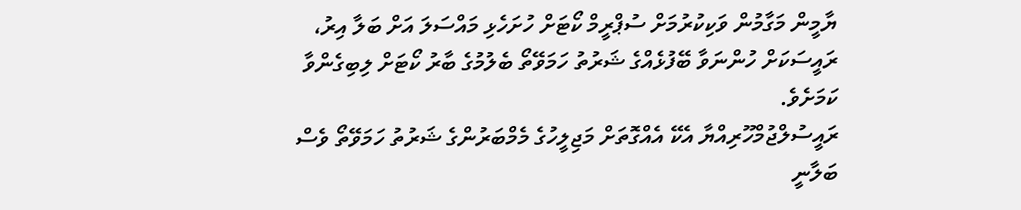ޔާމީން މަގާމުން ވަކިކުރުމަށް ސުޕްރީމް ކޯޓަށް ހުށަހެޅި މައްސަލަ އަށް ބަލާ އިރު، ރައީސަކަށް ހުންނަވާ ބޭފުޅެއްގެ ޝަރުތު ހަމަވޭތޯ ބެލުމުގެ ބާރު ކޯޓަށް ލިބިގެންވާ ކަމަށެވެ.
ރައީސުލްޖުމްހޫރިއްޔާ އެކޭ އެއްގޮތަށް މަޖިލީހުގެ މެމްބަރުންގެ ޝަރުތު ހަމަވޭތޯ ވެސް ބަލާނީ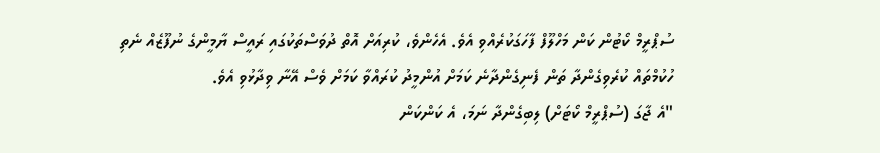ސުޕްރީމް ކޯޓުން ކަން މަހްލޫފް ފާހަގަކުރެއްވި އެވެ. އެހެންވެ، ކުރިއަށް އޮތް ދުވަސްތަކުގައި ރައީސް ޔާމީންގެ ނުފޫޒެއް ނެތި ހުކުމްތައް ކުރެވިގެންދާ ތަން ފެނިގެންދާނެ ކަމަށް އުންމީދު ކުރައްވާ ކަމަށް ވެސް އޭނާ ވިދާޅުވި އެވެ.
"އެ ޖާގަ (ސުޕްރީމް ކޯޓަށް) ލިބިގެންދާ ނަމަ، އެ ކަންކަން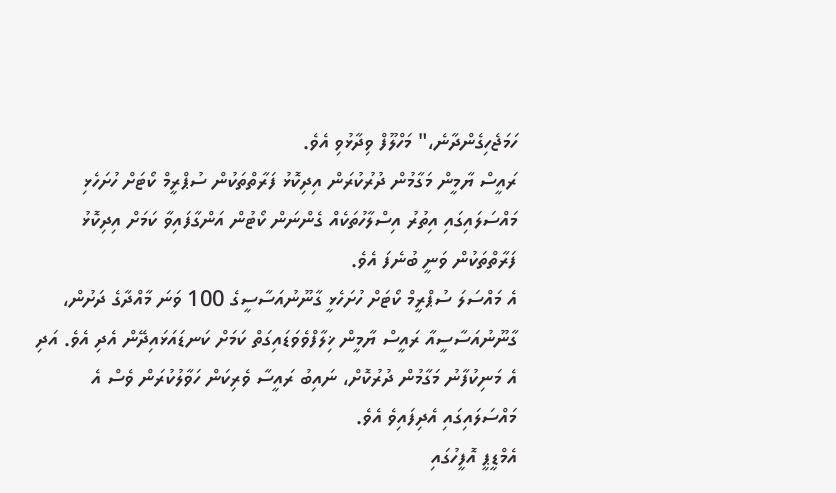ހަމަޖެހިގެންދާނެ،" މަހްލޫފް ވިދާޅުވި އެވެ.
ރައީސް ޔާމީން މަގާމުން ދުރުކުރަން އިދިކޮޅު ފަރާތްތަކުން ސުޕްރީމް ކޯޓަށް ހުށަހެޅި މައްސަލައިގައި އިތުރު އިސްލާހުތަކެއް ގެންނަން ކޯޓުން އަންގާފައިވާ ކަމަށް އިދިކޮޅު ފަރާތްތަކުން ވަނީ ބުނެފަ އެވެ.
އެ މައްސަލަ ސުޕްރީމް ކޯޓަށް ހުށަހެޅީ ގާނޫނުއަސާސީގެ 100 ވަނަ މާއްދާގެ ދަށުން، ގާނޫނުއަސާސީއާ ރައީސް ޔާމީން ޚިލާފްވެވަޑައިގަތް ކަމަށް ކަނޑައަޅައިދޭން އެދި އެވެ. އަދި އެ މަނިކުފާނު މަގާމުން ދުރުކޮށް، ނައިބު ރައީސާ ވެރިކަން ހަވާލުކުރަން ވެސް އެ މައްސަލައިގައި އެދިފައިވެ އެވެ.
އެމްޑީޕީ އޮފީހުގައި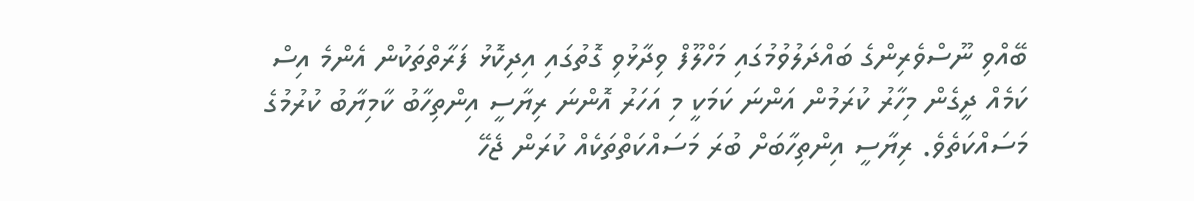ބޭއްވި ނޫސްވެރިންގެ ބައްދަލުވުމުގައި މަހްލޫފް ވިދާޅުވި ގޮތުގައި އިދިކޮޅު ފަރާތްތަކުން އެންމެ އިސް ކަމެއް ދީގެން މިހާރު ކުރަމުން އަންނަ ކަމަކީ މި އަހަރު އޮންނަ ރިޔާސީ އިންތިހާބު ކާމިޔާބު ކުރުމުގެ މަސައްކަތެވެ. ރިޔާސީ އިންތިހާބަށް ބުރަ މަސައްކަތްތަކެއް ކުރަން ޖެހޭ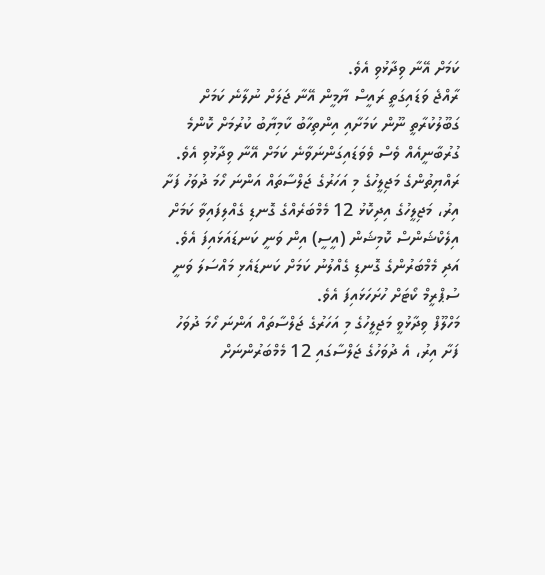ކަމަށް އޭނާ ވިދާޅުވި އެވެ.
ރާއްޖެ ވަޑައިގަތީ ރައީސް ޔާމީން އޭނާ ޖަލަށް ނުލާނެ ކަމަށް ގަބޫލުކުރާތީ ނޫން ކަމަށާއި އިންތިހާބު ކާމިޔާބު ކުރުމަށް ކޮންމެ ގުރުބާނީއެއް ވެސް ވެވަޑައިގަންނަވާނެ ކަމަށް އޭނާ ވިދާޅުވި އެވެ.
ރައްޔިތުންގެ މަޖިލީހުގެ މި އަހަރުގެ ޖަލްސާތައް އަންނަ ހޯމަ ދުވަހު ފަށާ އިރު، މަޖިލީހުގެ އިދިކޮޅު 12 މެމްބަރެއްގެ ގޮނޑި ގެއްލިފައިވާ ކަމަށް އިލެކްޝަންސް ކޮމިޝަން (އީސީ) އިން ވަނީ ކަނޑައަޅައިފަ އެވެ. އަދި މެމްބަރުންގެ ގޮނޑި ގެއްލުނު ކަމަށް ކަނޑައެޅި މައްސަލަ ވަނީ ސުޕްރީމް ކޯޓަށް ހުށަހަޅައިފަ އެވެ.
މަހްލޫފް ވިދާޅުވީ މަޖިލީހުގެ މި އަހަރުގެ ޖަލްސާތައް އަންނަ ހޯމަ ދުވަހު ފަށާ އިރު، އެ ދުވަހުގެ ޖަލްސާގައި 12 މެމްބަރުންނަށް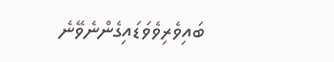ބައިވެރިވެވަޑައިގެންނެވޭނެ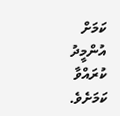ކަމަށް އުންމީދު ކުރައްވާ ކަމަށެވެ.